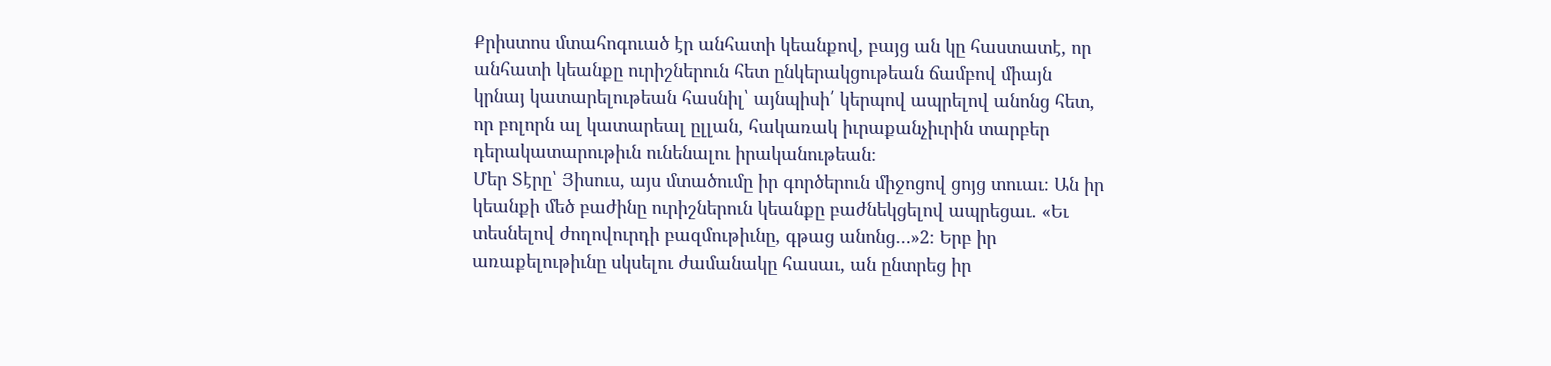Քրիստոս մտահոգուած էր անհատի կեանքով, բայց ան կը հաստատէ, որ անհատի կեանքը ուրիշներուն հետ ընկերակցութեան ճամբով միայն կրնայ կատարելութեան հասնիլ՝ այնպիսի՛ կերպով ապրելով անոնց հետ, որ բոլորն ալ կատարեալ ըլլան, հակառակ իւրաքանչիւրին տարբեր դերակատարութիւն ունենալու իրականութեան։
Մեր Տէրը՝ Յիսուս, այս մտածումը իր գործերուն միջոցով ցոյց տուաւ։ Ան իր կեանքի մեծ բաժինը ուրիշներուն կեանքը բաժնեկցելով ապրեցաւ. «Եւ տեսնելով ժողովուրդի բազմութիւնը, գթաց անոնց…»2։ Երբ իր առաքելութիւնը սկսելու ժամանակը հասաւ, ան ընտրեց իր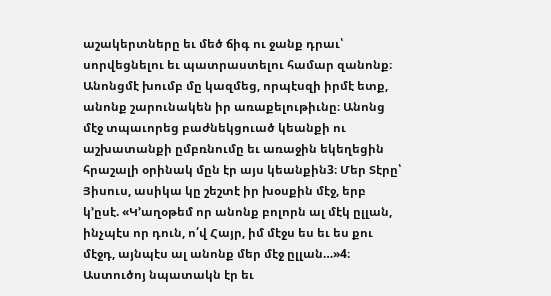աշակերտները եւ մեծ ճիգ ու ջանք դրաւ՝ սորվեցնելու եւ պատրաստելու համար զանոնք։ Անոնցմէ խումբ մը կազմեց, որպէսզի իրմէ ետք, անոնք շարունակեն իր առաքելութիւնը։ Անոնց մէջ տպաւորեց բաժնեկցուած կեանքի ու աշխատանքի ըմբռնումը եւ առաջին եկեղեցին հրաշալի օրինակ մըն էր այս կեանքին3։ Մեր Տէրը՝ Յիսուս, ասիկա կը շեշտէ իր խօսքին մէջ, երբ կ’ըսէ. «Կ’աղօթեմ որ անոնք բոլորն ալ մէկ ըլլան, ինչպէս որ դուն, ո՛վ Հայր, իմ մէջս ես եւ ես քու մէջդ, այնպէս ալ անոնք մեր մէջ ըլլան…»4։
Աստուծոյ նպատակն էր եւ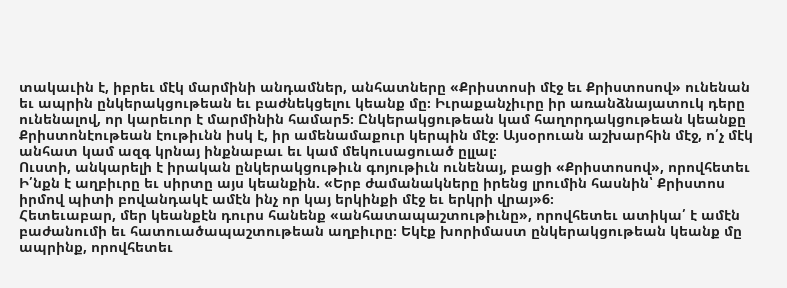տակաւին է, իբրեւ մէկ մարմինի անդամներ, անհատները «Քրիստոսի մէջ եւ Քրիստոսով» ունենան եւ ապրին ընկերակցութեան եւ բաժնեկցելու կեանք մը։ Իւրաքանչիւրը իր առանձնայատուկ դերը ունենալով, որ կարեւոր է մարմինին համար5։ Ընկերակցութեան կամ հաղորդակցութեան կեանքը Քրիստոնէութեան էութիւնն իսկ է, իր ամենամաքուր կերպին մէջ։ Այսօրուան աշխարհին մէջ, ո՛չ մէկ անհատ կամ ազգ կրնայ ինքնաբաւ եւ կամ մեկուսացուած ըլլալ։
Ուստի, անկարելի է իրական ընկերակցութիւն գոյութիւն ունենայ, բացի «Քրիստոսով», որովհետեւ Ի՛նքն է աղբիւրը եւ սիրտը այս կեանքին. «Երբ ժամանակները իրենց լրումին հասնին՝ Քրիստոս իրմով պիտի բովանդակէ ամէն ինչ որ կայ երկինքի մէջ եւ երկրի վրայ»6։
Հետեւաբար, մեր կեանքէն դուրս հանենք «անհատապաշտութիւնը», որովհետեւ ատիկա՛ է ամէն բաժանումի եւ հատուածապաշտութեան աղբիւրը։ Եկէք խորիմաստ ընկերակցութեան կեանք մը ապրինք, որովհետեւ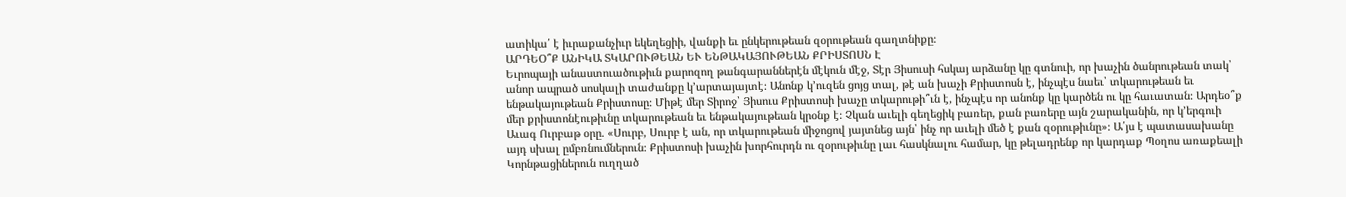ատիկա՛ է իւրաքանչիւր եկեղեցիի, վանքի եւ ընկերութեան զօրութեան գաղտնիքը։
ԱՐԴԵՕ՞Ք ԱՆԻԿԱ ՏԿԱՐՈՒԹԵԱՆ ԵՒ ԵՆԹԱԿԱՅՈՒԹԵԱՆ ՔՐԻՍՏՈՍՆ Է
Եւրոպայի անաստուածութիւն քարոզող թանգարաններէն մէկուն մէջ, Տէր Յիսուսի հսկայ արձանը կը գտնուի, որ խաչին ծանրութեան տակ՝ անոր ապրած սոսկալի տաժանքը կ’արտայայտէ։ Անոնք կ’ուզեն ցոյց տալ, թէ ան խաչի Քրիստոսն է, ինչպէս նաեւ՝ տկարութեան եւ ենթակայութեան Քրիստոսը։ Միթէ մեր Տիրոջ՝ Յիսուս Քրիստոսի խաչը տկարութի՞ւն է, ինչպէս որ անոնք կը կարծեն ու կը հաւատան։ Արդեօ՞ք մեր քրիստոնէութիւնը տկարութեան եւ ենթակայութեան կրօնք է։ Չկան աւելի գեղեցիկ բառեր, քան բառերը այն շարականին, որ կ’երգուի Աւագ Ուրբաթ օրը. «Սուրբ, Սուրբ է ան, որ տկարութեան միջոցով յայտնեց այն՝ ինչ որ աւելի մեծ է քան զօրութիւնը»։ Ա՛յս է պատասախանը այդ սխալ ըմբռնումներուն։ Քրիստոսի խաչին խորհուրդն ու զօրութիւնը լաւ հասկնալու համար, կը թելադրենք որ կարդաք Պօղոս առաքեալի Կորնթացիներուն ուղղած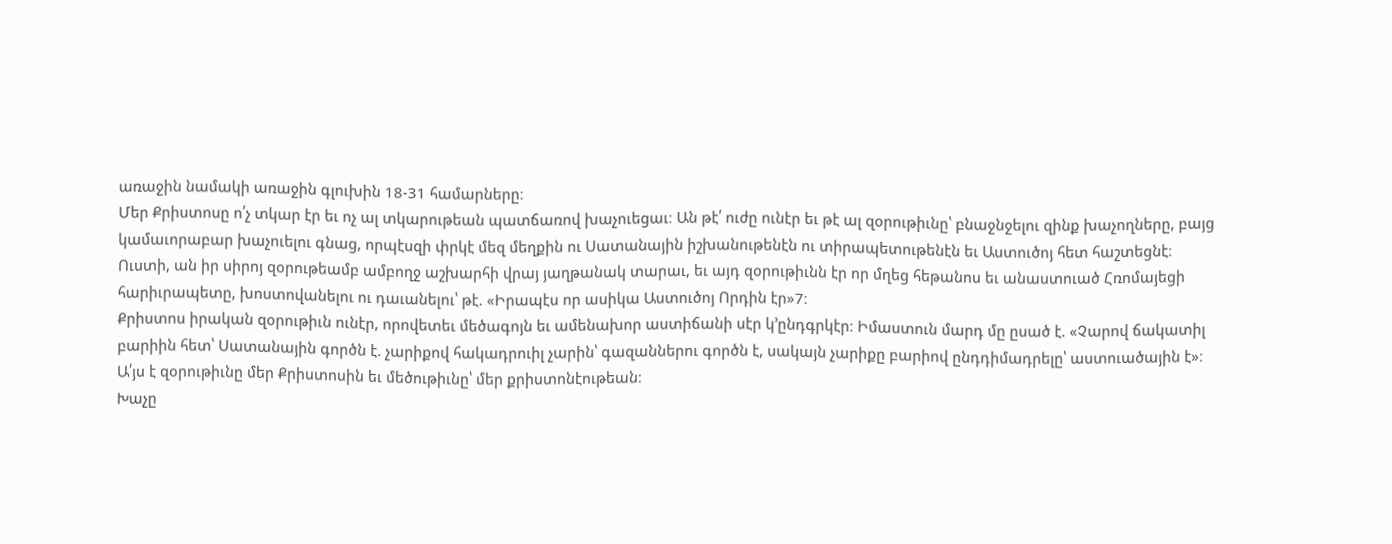առաջին նամակի առաջին գլուխին 18-31 համարները։
Մեր Քրիստոսը ո՛չ տկար էր եւ ոչ ալ տկարութեան պատճառով խաչուեցաւ։ Ան թէ՛ ուժը ունէր եւ թէ ալ զօրութիւնը՝ բնաջնջելու զինք խաչողները, բայց կամաւորաբար խաչուելու գնաց, որպէսզի փրկէ մեզ մեղքին ու Սատանային իշխանութենէն ու տիրապետութենէն եւ Աստուծոյ հետ հաշտեցնէ։ Ուստի, ան իր սիրոյ զօրութեամբ ամբողջ աշխարհի վրայ յաղթանակ տարաւ, եւ այդ զօրութիւնն էր որ մղեց հեթանոս եւ անաստուած Հռոմայեցի հարիւրապետը, խոստովանելու ու դաւանելու՝ թէ. «Իրապէս որ ասիկա Աստուծոյ Որդին էր»7։
Քրիստոս իրական զօրութիւն ունէր, որովետեւ մեծագոյն եւ ամենախոր աստիճանի սէր կ’ընդգրկէր։ Իմաստուն մարդ մը ըսած է. «Չարով ճակատիլ բարիին հետ՝ Սատանային գործն է. չարիքով հակադրուիլ չարին՝ գազաններու գործն է, սակայն չարիքը բարիով ընդդիմադրելը՝ աստուածային է»։ Ա՛յս է զօրութիւնը մեր Քրիստոսին եւ մեծութիւնը՝ մեր քրիստոնէութեան։
Խաչը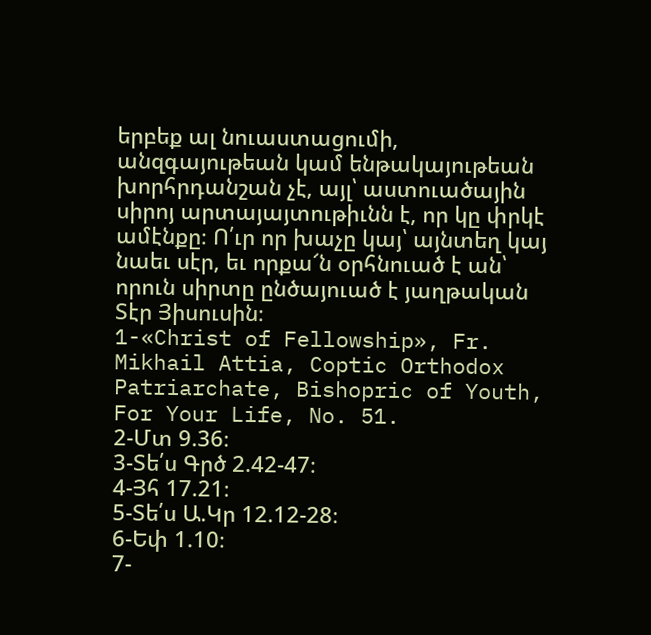երբեք ալ նուաստացումի, անզգայութեան կամ ենթակայութեան խորհրդանշան չէ, այլ՝ աստուածային սիրոյ արտայայտութիւնն է, որ կը փրկէ ամէնքը։ Ո՛ւր որ խաչը կայ՝ այնտեղ կայ նաեւ սէր, եւ որքա՜ն օրհնուած է ան՝ որուն սիրտը ընծայուած է յաղթական Տէր Յիսուսին։
1-«Christ of Fellowship», Fr. Mikhail Attia, Coptic Orthodox Patriarchate, Bishopric of Youth, For Your Life, No. 51.
2-Մտ 9.36։
3-Տե՛ս Գրծ 2.42-47։
4-Յհ 17.21։
5-Տե՛ս Ա.Կր 12.12-28։
6-Եփ 1.10։
7-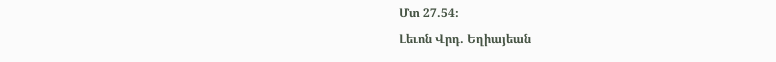Մտ 27.54։
Լեւոն Վրդ. Եղիայեան